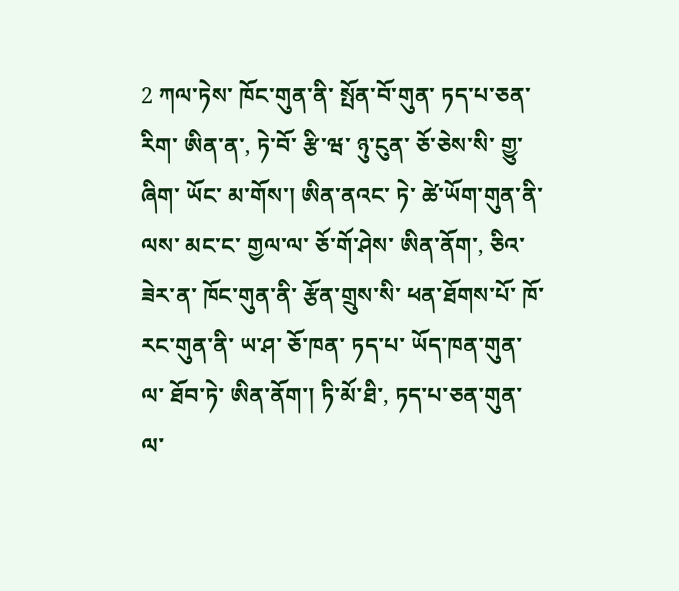2 ཀལ་ཏེས་ ཁོང་གུན་ནི་ སྤོན་བོ་གུན་ ཏད་པ་ཅན་ རིག་ ཨིན་ན་, ཏེ་བོ་ རྩི་ཝ་ ཉུ་ངུན་ ཅོ་ཅེས་སི་ གྱུ་ཞིག་ ཡོང་ མ་གོས་། ཨིན་ནའང་ ཏེ་ ཚེ་ཡོག་གུན་ནི་ ལས་ མང་ང་ གྱལ་ལ་ ཅོ་གོ་ཤེས་ ཨིན་ནོག་, ཅིའ་ཟེར་ན་ ཁོང་གུན་ནི་ རྩོན་གྲུས་སི་ ཕན་ཐོགས་པོ་ ཁོ་རང་གུན་ནི་ ཡ་ཤ་ ཅོ་ཁན་ ཏད་པ་ ཡོད་ཁན་གུན་ལ་ ཐོབ་ཏེ་ ཨིན་ནོག་། ཏི་མོ་ཐི་, ཏད་པ་ཅན་གུན་ལ་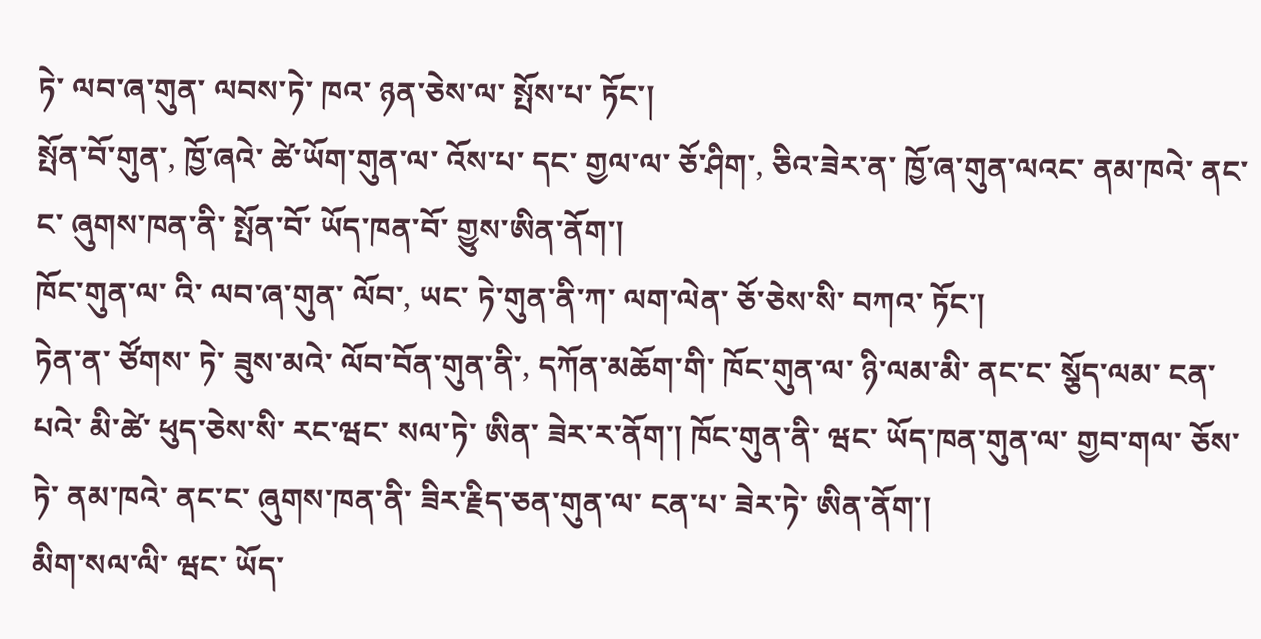ཏེ་ ལབ་ཞ་གུན་ ལབས་ཏེ་ ཁའ་ ཉན་ཅེས་ལ་ སྤོས་པ་ ཏོང་།
སྤོན་བོ་གུན་, ཁྱོ་ཞའེ་ ཚེ་ཡོག་གུན་ལ་ འོས་པ་ དང་ གྱལ་ལ་ ཅོ་ཤིག་, ཅིའ་ཟེར་ན་ ཁྱོ་ཞ་གུན་ལའང་ ནམ་ཁའེ་ ནང་ང་ ཞུགས་ཁན་ནི་ སྤོན་བོ་ ཡོད་ཁན་བོ་ གྱུས་ཨིན་ནོག་།
ཁོང་གུན་ལ་ འི་ ལབ་ཞ་གུན་ ལོབ་, ཡང་ ཏེ་གུན་ནི་ཀ་ ལག་ལེན་ ཅོ་ཅེས་སི་ བཀའ་ ཏོང་།
ཏེན་ན་ ཙོགས་ ཏེ་ ཟུས་མའེ་ ལོབ་བོན་གུན་ནི་, དཀོན་མཆོག་གི་ ཁོང་གུན་ལ་ ཉི་ལམ་མི་ ནང་ང་ སྕོད་ལམ་ ངན་པའེ་ མི་ཚེ་ ཕུད་ཅེས་སི་ རང་ཝང་ སལ་ཏེ་ ཨིན་ ཟེར་ར་ནོག་། ཁོང་གུན་ནི་ ཝང་ ཡོད་ཁན་གུན་ལ་ གྱབ་གལ་ ཅོས་ཏེ་ ནམ་ཁའེ་ ནང་ང་ ཞུགས་ཁན་ནི་ ཟིར་རྗིད་ཅན་གུན་ལ་ ངན་པ་ ཟེར་ཏེ་ ཨིན་ནོག་།
མིག་སལ་ལི་ ཝང་ ཡོད་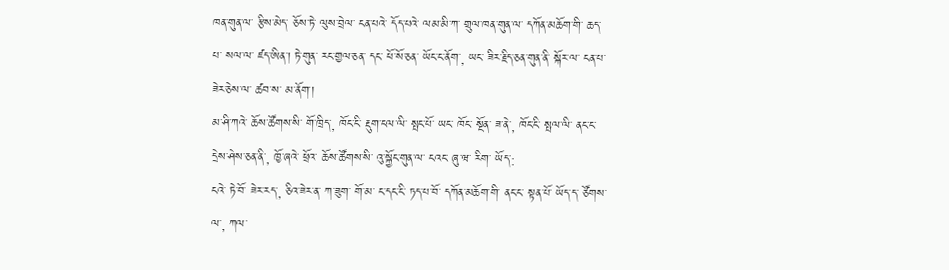ཁན་གུན་ལ་ རྩིས་མེད་ ཅོས་ཏེ་ ལུས་བྲེལ་ ངན་པའེ་ དོད་པའེ་ ལམ་མི་ཀ་ གྲུལ་ཁན་གུན་ལ་ དཀོན་མཆོག་གི་ ཆད་པ་ སལ་ལ་ ཛད་ཨིན་། ཏེ་གུན་ རང་གྱལ་ཅན་ དང་ ཕོ་སོ་ཅན་ ཡོང་ང་ནོག་, ཡང་ ཟིར་རྗིད་ཅན་གུན་ནི་ སྐོར་ལ་ ངན་པ་ ཟེར་ཅེས་ལ་ ཚབ་ས་ མ་ནོག་།
མ་ཤི་ཀའེ་ ཆོས་ཚོགས་སི་ གོ་ཁྲིད་, ཁོང་ངི་ རྡུག་ངལ་ལི་ སྤང་པོ་ ཡང་ ཁོང་ སྔོན་ ཟ་ནེ་, ཁོང་ངི་ སྤལ་ལི་ ནང་ང་ དྲེས་ཤེས་ཅན་ནི་, ཁྱོ་ཞའེ་ ཕྲོའ་ ཆོས་ཚོགས་སི་ འུ་སྐྱོང་གུན་ལ་ ངའང་ ཞུ་ཝ་ རིག་ ཡོད་:
ངའེ་ ཏེ་བོ་ ཟེར་རད་, ཅིའ་ཟེར་ན་ ཀ་ཟུག་ གོ་མ་ ང་དང་ངི་ ཏད་པ་བོ་ དཀོན་མཆོག་གི་ ནང་ང་ སྟན་པོ་ ཡོད་ད་ ཙོགས་ལ་, ཀལ་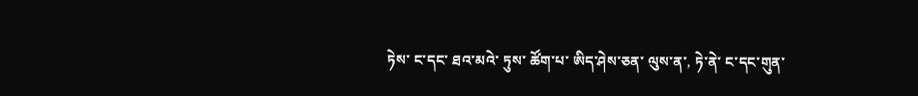ཏེས་ ང་དང་ ཐའ་མའེ་ ཏུས་ ཚོག་པ་ ཨིད་ཤེས་ཅན་ ལུས་ན་, ཏེ་ནེ་ ང་དང་གུན་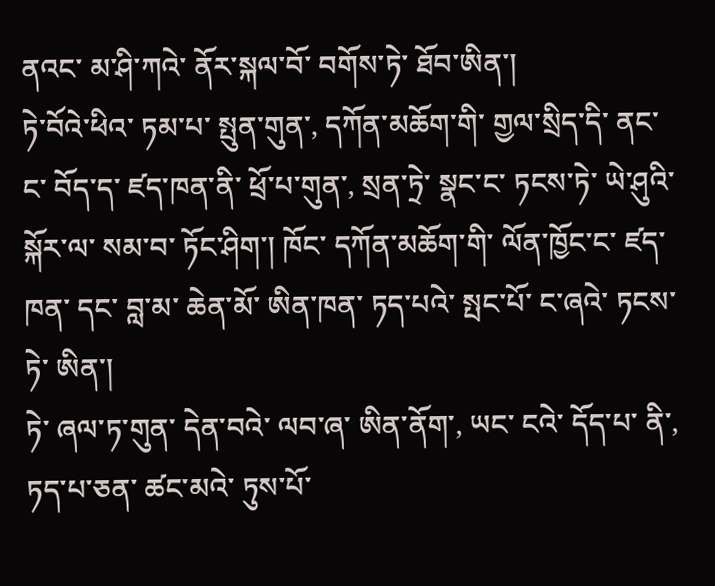ནའང་ མ་ཤི་ཀའེ་ ནོར་སྐལ་བོ་ བགོས་ཏེ་ ཐོབ་ཨིན་།
ཏེ་བོའེ་ཕིའ་ ཏམ་པ་ སྤུན་གུན་, དཀོན་མཆོག་གི་ གྱལ་སྲིད་དི་ ནང་ང་ བོད་ད་ ཛད་ཁན་ནི་ ཕྲོ་པ་གུན་, སྲན་ཏྲེ་ སྣང་ང་ ཏངས་ཏེ་ ཡེ་ཤུའི་ སྐོར་ལ་ སམ་བ་ ཏོང་ཤིག་། ཁོང་ དཀོན་མཆོག་གི་ ལོན་ཁྱོང་ང་ ཛད་ཁན་ དང་ བླ་མ་ ཆེན་མོ་ ཨིན་ཁན་ ཏད་པའེ་ སྤང་པོ་ ང་ཞའེ་ ཏངས་ཏེ་ ཨིན་།
ཏེ་ ཞལ་ཏ་གུན་ དེན་བའེ་ ལབ་ཞ་ ཨིན་ནོག་, ཡང་ ངའེ་ དོད་པ་ ནི་, ཏད་པ་ཅན་ ཚང་མའེ་ ཏུས་པོ་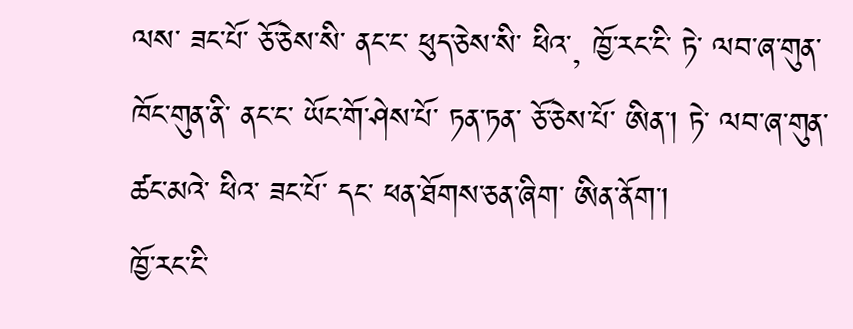ལས་ ཟང་པོ་ ཅོ་ཅེས་སི་ ནང་ང་ ཕུད་ཅེས་སི་ ཕིའ་, ཁྱོ་རང་ངི་ ཏེ་ ལབ་ཞ་གུན་ ཁོང་གུན་ནི་ ནང་ང་ ཡོང་གོ་ཤེས་པོ་ ཏན་ཏན་ ཅོ་ཅེས་པོ་ ཨིན་། ཏེ་ ལབ་ཞ་གུན་ ཚང་མའེ་ ཕིའ་ ཟང་པོ་ དང་ ཕན་ཐོགས་ཅན་ཞིག་ ཨིན་ནོག་།
ཁྱོ་རང་ངི་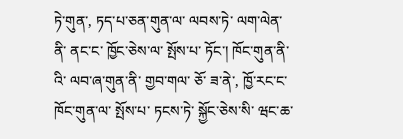ཏེ་གུན་, ཏད་པ་ཅན་གུན་ལ་ ལབས་ཏེ་ ལག་ལེན་ནི་ ནང་ང་ ཁྱོང་ཅེས་ལ་ སྤོས་པ་ ཏོང་། ཁོང་གུན་ནི་ འི་ ལབ་ཞ་གུན་ནི་ གྱབ་གལ་ ཅོ་ ཟ་ནེ་, ཁྱོ་རང་ང་ ཁོང་གུན་ལ་ སྤོས་པ་ ཏངས་ཏེ་ སྐྱོང་ཅེས་སི་ ཝང་ཆ་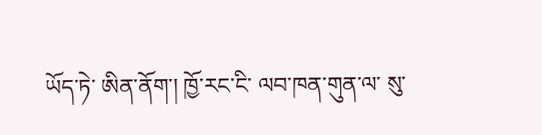ཡོད་ཏེ་ ཨིན་ནོག་། ཁྱོ་རང་ངི་ ལབ་ཁན་གུན་ལ་ སུ་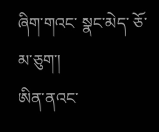ཞིག་གའང་ སྣང་མེད་ ཅོ་ མ་ཅུག་།
ཨིན་ནའང་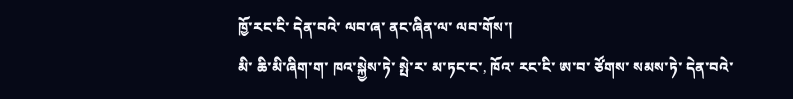ཁྱོ་རང་ངི་ དེན་བའེ་ ལབ་ཞ་ ནང་ཞིན་ལ་ ལབ་གོས་།
མི་ ཆི་མི་ཞིག་ག་ ཁའ་སྐྱེས་ཏེ་ སྤེ་ར་ མ་ཏང་ང་, ཁོའ་ རང་ངི་ ཨ་བ་ ཙོགས་ སམས་ཏེ་ དེན་བའེ་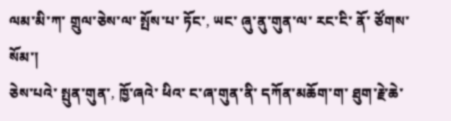ལམ་མི་ཀ་ གྲུལ་ཅེས་ལ་ སྤོས་པ་ ཏོང་, ཡང་ ཞུ་ནུ་གུན་ལ་ རང་ངི་ ནོ་ ཙོགས་ སོམ་།
ཅེས་པའེ་ སྤུན་གུན་, ཁྱོ་ཞའེ་ ཕིའ་ ང་ཞ་གུན་ནི་ དཀོན་མཆོག་ག་ ཐུག་རྗེ་ཆེ་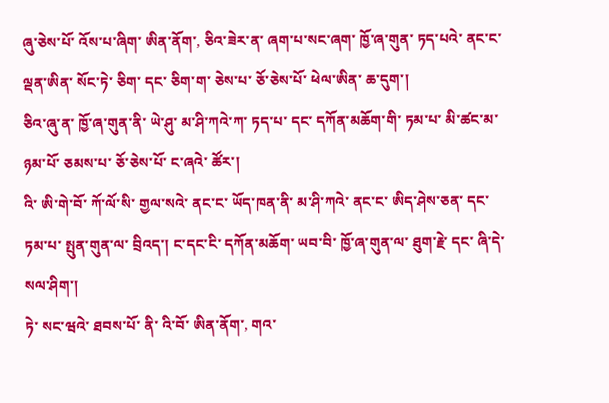ཞུ་ཅེས་པོ་ འོས་པ་ཞིག་ ཨིན་ནོག་, ཅིའ་ཟེར་ན་ ཞག་པ་སང་ཞག་ ཁྱོ་ཞ་གུན་ ཏད་པའེ་ ནང་ང་ ལྡན་ཨིན་ སོང་ཏེ་ ཅིག་ དང་ ཅིག་ག་ ཅེས་པ་ ཅོ་ཅེས་པོ་ ཕེལ་ཨིན་ ཆ་དུག་།
ཅིའ་ཞུ་ན་ ཁྱོ་ཞ་གུན་ནི་ ཡེ་ཤུ་ མ་ཤི་ཀའེ་ཀ་ ཏད་པ་ དང་ དཀོན་མཆོག་གི་ ཏམ་པ་ མི་ཚང་མ་ ཉམ་པོ་ ཅམས་པ་ ཅོ་ཅེས་པོ་ ང་ཞའེ་ ཚོར་།
འི་ ཨི་གེ་བོ་ ཀོ་ལོ་སི་ གྱལ་སའེ་ ནང་ང་ ཡོད་ཁན་ནི་ མ་ཤི་ཀའེ་ ནང་ང་ ཨིད་ཤེས་ཅན་ དང་ ཏམ་པ་ སྤུན་གུན་ལ་ བྲིའད་། ང་དང་ངི་ དཀོན་མཆོག་ ཡབ་བི་ ཁྱོ་ཞ་གུན་ལ་ ཐུག་རྗེ་ དང་ ཞི་དེ་ སལ་ཤིག་།
ཏེ་ སང་ཝའེ་ ཐབས་པོ་ ནི་ འི་བོ་ ཨིན་ནོག་, གའ་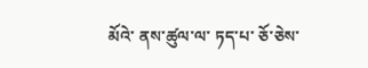མོའེ་ ནས་ཚུལ་ལ་ ཏད་པ་ ཅོ་ཅེས་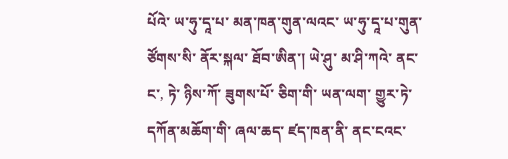པོའེ་ ཡ་ཧུ་དཱ་པ་ མན་ཁན་གུན་ལའང་ ཡ་ཧུ་དཱ་པ་གུན་ ཙོགས་སི་ ནོར་སྐལ་ ཐོབ་ཨིན་། ཡེ་ཤུ་ མ་ཤི་ཀའེ་ ནང་ང་, ཏེ་ ཉིས་ཀོ་ ཟུགས་པོ་ ཅིག་གི་ ཡན་ལག་ གྱུར་ཏེ་ དཀོན་མཆོག་གི་ ཞལ་ཆད་ ཛད་ཁན་ནི་ ནང་ངའང་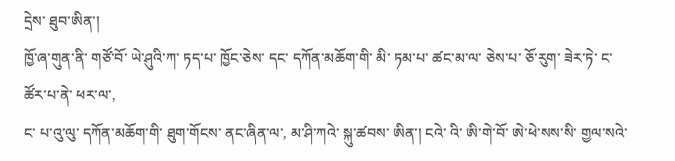དྲེས་ ཐུབ་ཨིན་།
ཁྱོ་ཞ་གུན་ནི་ གཙོ་བོ་ ཡེ་ཤུའི་ཀ་ ཏད་པ་ ཁྱོང་ཅེས་ དང་ དཀོན་མཆོག་གི་ མི་ ཏམ་པ་ ཚང་མ་ལ་ ཅེས་པ་ ཅོ་རུག་ ཟེར་ཏེ་ ང་ ཚོར་པ་ནེ་ ཕར་ལ་,
ང་ པ་འུ་ལུ་ དཀོན་མཆོག་གི་ ཐུག་གོངས་ ནང་ཞིན་ལ་, མ་ཤི་ཀའེ་ སྐུ་ཚབས་ ཨིན་། ངའེ་ འི་ ཨི་གེ་བོ་ ཨེ་ཕེ་སས་སི་ གྱལ་སའེ་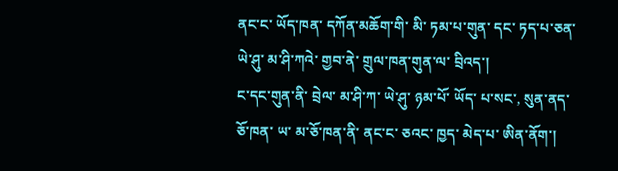ནང་ང་ ཡོད་ཁན་ དཀོན་མཆོག་གི་ མི་ ཏམ་པ་གུན་ དང་ ཏད་པ་ཅན་ ཡེ་ཤུ་ མ་ཤི་ཀའེ་ གྱབ་ནེ་ གྲུལ་ཁན་གུན་ལ་ བྲིའད་།
ང་དང་གུན་ནི་ བྲེལ་ མ་ཤི་ཀ་ ཡེ་ཤུ་ ཉམ་པོ་ ཡོད་ པ་སང་, སུན་ནད་ ཅོ་ཁན་ ཡ་ མ་ཅོ་ཁན་ནི་ ནང་ང་ ཅའང་ ཁྱད་ མེད་པ་ ཨིན་ནོག་།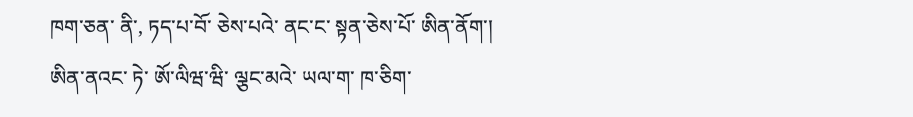ཁག་ཅན་ ནི་, ཏད་པ་བོ་ ཅེས་པའེ་ ནང་ང་ སྟན་ཅེས་པོ་ ཨིན་ནོག་།
ཨིན་ནའང་ ཏེ་ ཨོ་ལིཝ་ཝི་ ལྕང་མའེ་ ཡལ་ག་ ཁ་ཅིག་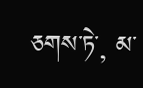ཅགས་ཏེ་, མ་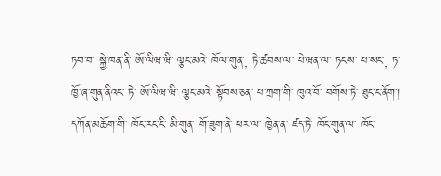ཏབ་བ་ སྐྱེ་ཁན་ནི་ ཨོ་ལིཝ་ཝི་ ལྕང་མའེ་ ཁོལ་གུན་, ཏེ་ཚབས་ལ་ པེ་ཝན་ལ་ ཏངས་ པ་སང་, ཏ་ ཁྱོ་ཞ་གུན་ནིའང་ ཏེ་ ཨོ་ལིཝ་ཝི་ ལྕང་མའེ་ སྟོབས་ཅན་ པ་ཀྲག་གི་ ཁུའ་བོ་ བགོས་ཏེ་ ཐུང་ང་ནོག་།
དཀོན་མཆོག་གི་ ཁོང་རང་ངི་ མི་གུན་ གོ་ཟུག་ནེ་ ཕར་ལ་ ཁྱེན་ན་ ཛད་ཏེ་ ཁོང་གུན་ལ་ ཁོང་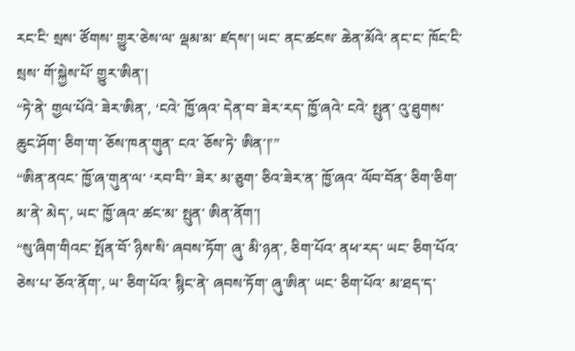རང་ངི་ སྲས་ ཙོགས་ གྱུར་ཅེས་ལ་ ལྡམ་མ་ ཛདས་། ཡང་ ནང་ཚངས་ ཆེན་མོའེ་ ནང་ང་ ཁོང་ངི་ སྲས་ གོ་སྐྱེས་པོ་ གྱུར་ཨིན་།
“ཏེ་ནེ་ གྱལ་པོའེ་ ཟེར་ཨིན་, ‘ངའེ་ ཁྱོ་ཞའ་ དེན་བ་ ཟེར་རད་ ཁྱོ་ཞའེ་ ངའེ་ སྤུན་ འུ་ཐུགས་ ཆུང་ཤོག་ ཅིག་ག་ ཅོས་ཁན་གུན་ ངའ་ ཅོས་ཏེ་ ཨིན་།’”
“ཨིན་ནའང་ ཁྱོ་ཞ་གུན་ལ་ ‘རབ་བི་’ ཟེར་ མ་ཅུག་ ཅིའ་ཟེར་ན་ ཁྱོ་ཞའ་ ལོབ་བོན་ ཅིག་ཅིག་ མ་ནེ་ མེད་, ཡང་ ཁྱོ་ཞའ་ ཚང་མ་ སྤུན་ ཨིན་ནོག་།
“སུ་ཞིག་གིའང་ སྤོན་བོ་ ཉིས་སི་ ཞབས་ཏོག་ ཞུ་ མི་ཉན་, ཅིག་པོའ་ ནཕ་རད་ ཡང་ ཅིག་པོའ་ ཅེས་པ་ ཅོའ་ནོག་, ཡ་ ཅིག་པོའ་ སྙིང་ནེ་ ཞབས་ཏོག་ ཞུ་ཨིན་ ཡང་ ཅིག་པོའ་ མ་ཐད་ད་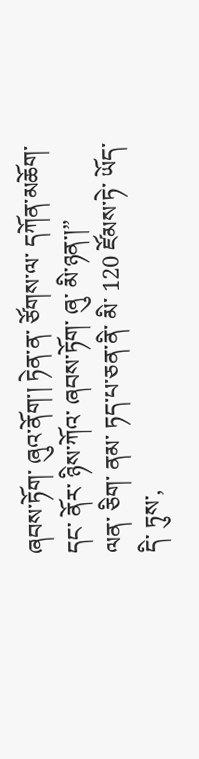ཞབས་ཏོག་ ཞུའ་ནོག་། ཏེན་ན་ ཙོགས་ལ་ དཀོན་མཆོག་ དང་ ནོར་ ཉིས་ཀོའ་ ཞབས་ཏོག་ ཞུ་ མི་ཉན་།”
ལན་ ཅིག་ ནམ་ ཏད་པ་ཅན་ནི་ མི་ 120 ཛོམས་ཏེ་ ཡོད་དི་ ཏུས་,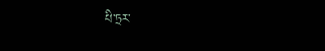པི་ཏྲར་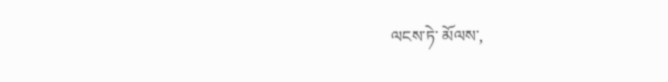ལངས་ཏེ་ མོལས་,